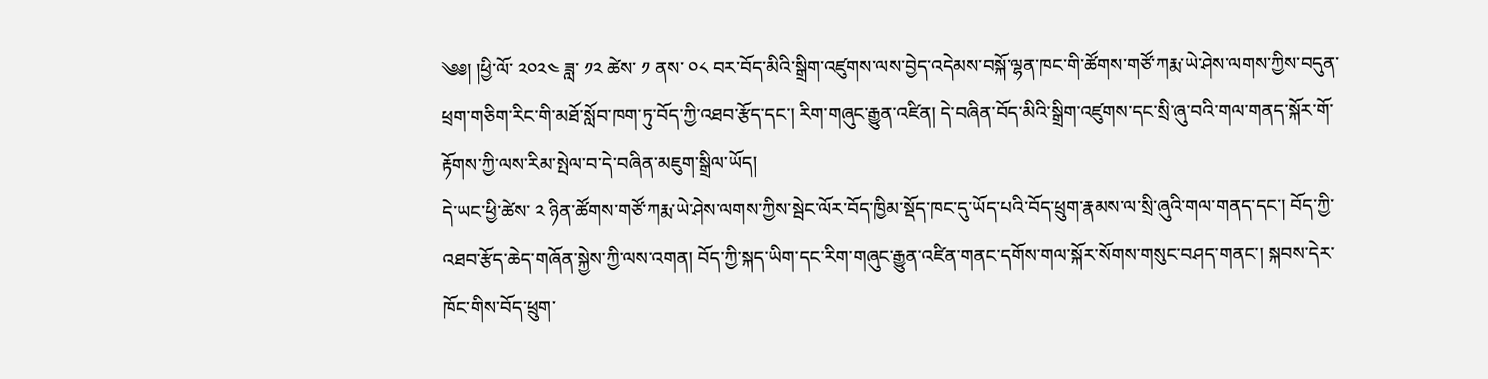༄༅། །ཕྱི་ལོ་ ༢༠༢༤ ཟླ་ ༡༢ ཚེས་ ༡ ནས་ ༠༨ བར་བོད་མིའི་སྒྲིག་འཛུགས་ལས་བྱེད་འདེམས་བསྐོ་ལྷན་ཁང་གི་ཚོགས་གཙོ་ཀརྨ་ཡེ་ཤེས་ལགས་ཀྱིས་བདུན་ཕྲག་གཅིག་རིང་གི་མཐོ་སློབ་ཁག་ཏུ་བོད་ཀྱི་འཐབ་རྩོད་དང་། རིག་གཞུང་རྒྱུན་འཛིན། དེ་བཞིན་བོད་མིའི་སྒྲིག་འཛུགས་དང་སྲི་ཞུ་བའི་གལ་གནད་སྐོར་གོ་རྟོགས་ཀྱི་ལས་རིམ་སྤེལ་བ་དེ་བཞིན་མཇུག་སྒྲིལ་ཡོད།
དེ་ཡང་ཕྱི་ཚེས་ ༢ ཉིན་ཚོགས་གཙོ་ཀརྨ་ཡེ་ཤེས་ལགས་ཀྱིས་སྦེང་ལོར་བོད་ཁྱིམ་སྡོད་ཁང་དུ་ཡོད་པའི་བོད་ཕྲུག་རྣམས་ལ་སྲི་ཞུའི་གལ་གནད་དང་། བོད་ཀྱི་འཐབ་རྩོད་ཆེད་གཞོན་སྐྱེས་ཀྱི་ལས་འགན། བོད་ཀྱི་སྐད་ཡིག་དང་རིག་གཞུང་རྒྱུན་འཛིན་གནང་དགོས་གལ་སྐོར་སོགས་གསུང་བཤད་གནང་། སྐབས་དེར་ཁོང་གིས་བོད་ཕྲུག་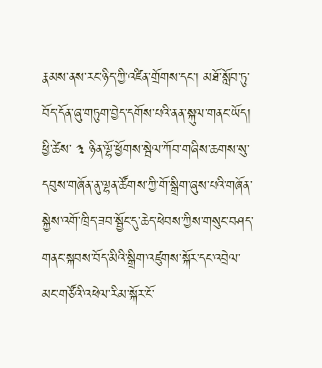རྣམས་ནས་རང་ཉིད་ཀྱི་འཛིན་གྲོགས་དང་། མཐོ་སློབ་ཏུ་བོད་དོན་ཞུ་གཏུག་བྱེད་དགོས་པའི་ནན་སྐུལ་གནང་ཡོད།
ཕྱི་ཚེས་ ༣ ཉིན་ལྷོ་ཕྱོགས་སྦེལ་ཀོབ་གཞིས་ཆགས་སུ་དབུས་གཞོན་ནུ་ལྷན་ཚོགས་ཀྱི་གོ་སྒྲིག་ཞུས་པའི་གཞོན་སྐྱེས་འགོ་ཁྲིད་ཟབ་སྦྱོང་དུ་ཆེད་ཕེབས་ཀྱིས་གསུང་བཤད་གནང་སྐབས་བོད་མིའི་སྒྲིག་འཛུགས་སྐོར་དང་འབྲེལ་མང་གཙོའི་འཕེལ་རིམ་སྐོར་ངོ་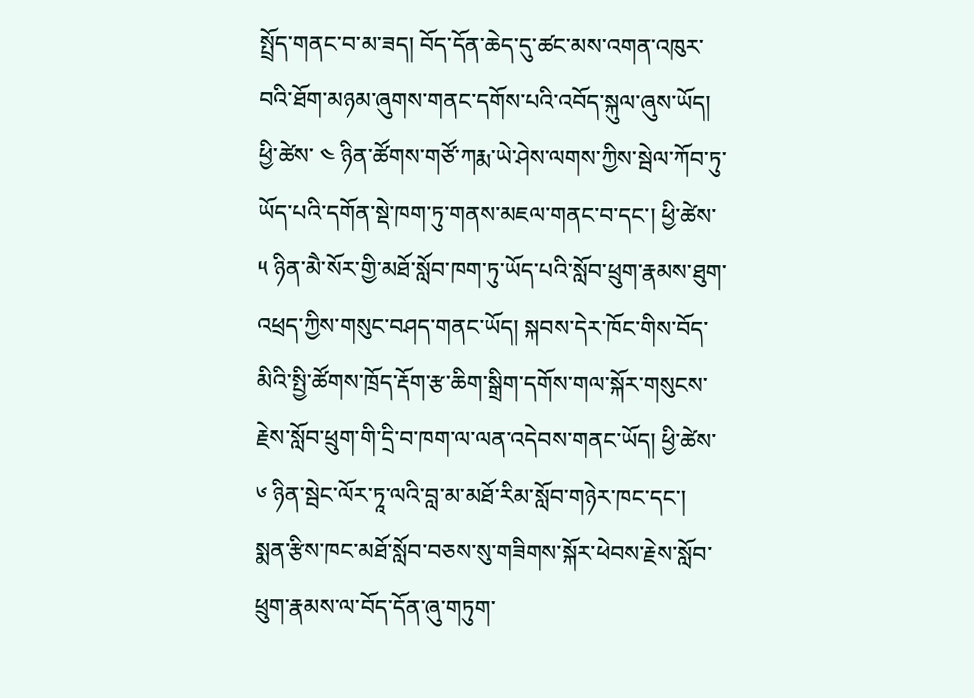སྤྲོད་གནང་བ་མ་ཟད། བོད་དོན་ཆེད་དུ་ཚང་མས་འགན་འཁུར་བའི་ཐོག་མཉམ་ཞུགས་གནང་དགོས་པའི་འབོད་སྐུལ་ཞུས་ཡོད།
ཕྱི་ཚེས་ ༤ ཉིན་ཚོགས་གཙོ་ཀརྨ་ཡེ་ཤེས་ལགས་ཀྱིས་སྦེལ་ཀོབ་ཏུ་ཡོད་པའི་དགོན་སྡེ་ཁག་ཏུ་གནས་མཇལ་གནང་བ་དང་། ཕྱི་ཚེས་ ༥ ཉིན་མཻ་སོར་གྱི་མཐོ་སློབ་ཁག་ཏུ་ཡོད་པའི་སློབ་ཕྲུག་རྣམས་ཐུག་འཕྲད་ཀྱིས་གསུང་བཤད་གནང་ཡོད། སྐབས་དེར་ཁོང་གིས་བོད་མིའི་སྤྱི་ཚོགས་ཁྲོད་རྡོག་རྩ་ཆིག་སྒྲིག་དགོས་གལ་སྐོར་གསུངས་རྗེས་སློབ་ཕྲུག་གི་དྲི་བ་ཁག་ལ་ལན་འདེབས་གནང་ཡོད། ཕྱི་ཚེས་ ༦ ཉིན་སྦེང་ལོར་ཏཱ་ལའི་བླ་མ་མཐོ་རིམ་སློབ་གཉེར་ཁང་དང་། སྨན་རྩིས་ཁང་མཐོ་སློབ་བཅས་སུ་གཟིགས་སྐོར་ཕེབས་རྗེས་སློབ་ཕྲུག་རྣམས་ལ་བོད་དོན་ཞུ་གཏུག་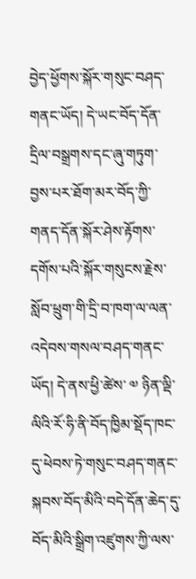བྱེད་ཕྱོགས་སྐོར་གསུང་བཤད་གནང་ཡོད། དེ་ཡང་བོད་དོན་དྲིལ་བསྒྲགས་དང་ཞུ་གཏུག་བྱས་པར་ཐོག་མར་བོད་ཀྱི་གནད་དོན་སྐོར་ཤེས་རྟོགས་དགོས་པའི་སྐོར་གསུངས་རྗེས་སློབ་ཕྲུག་གི་དྲི་བ་ཁག་ལ་ལན་འདེབས་གསལ་བཤད་གནང་ཡོད། དེ་ནས་ཕྱི་ཚེས་ ༧ ཉིན་ལྡི་ལིའི་རོ་ཧི་ནི་བོད་ཁྱིམ་སྡོད་ཁང་དུ་ཕེབས་ཏེ་གསུང་བཤད་གནང་སྐབས་བོད་མིའི་བདེ་དོན་ཆེད་དུ་བོད་མིའི་སྒྲིག་འཛུགས་ཀྱི་ལས་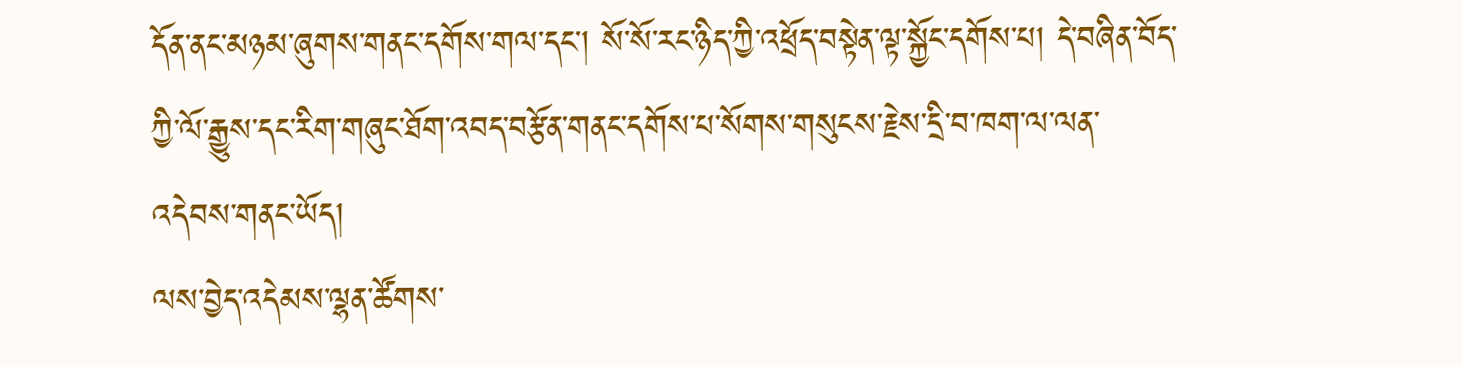དོན་ནང་མཉམ་ཞུགས་གནང་དགོས་གལ་དང་། སོ་སོ་རང་ཉིད་ཀྱི་འཕྲོད་བསྟེན་ལྟ་སྐྱོང་དགོས་པ། དེ་བཞིན་བོད་ཀྱི་ལོ་རྒྱུས་དང་རིག་གཞུང་ཐོག་འབད་བརྩོན་གནང་དགོས་པ་སོགས་གསུངས་རྗེས་དྲི་བ་ཁག་ལ་ལན་འདེབས་གནང་ཡོད།
ལས་བྱེད་འདེམས་ལྷན་ཚོགས་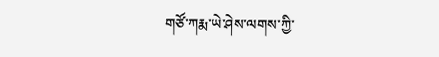གཙོ་ཀརྨ་ཡེ་ཤེས་ལགས་ཀྱི་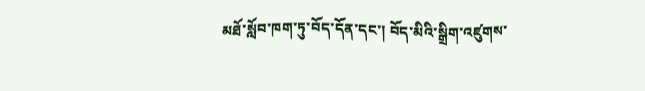མཐོ་སློབ་ཁག་ཏུ་བོད་དོན་དང་། བོད་མིའི་སྒྲིག་འཛུགས་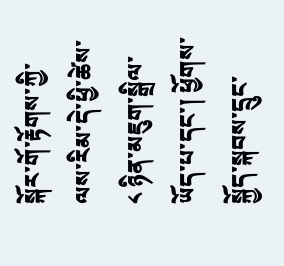སྐོར་གོ་རྟོགས་ཀྱི་ལས་རིམ་དེ་ཕྱི་ཚེས་ ༨ ཉིན་མཇུག་སྒྲིལ་ཡོད་པ་དང་། ཕྱོགས་སྐྱོད་སྐབས་དྲུང་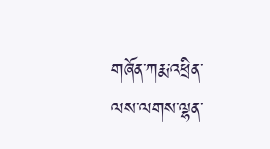གཞོན་ཀརྨ་འཕྲིན་ལས་ལགས་ལྷན་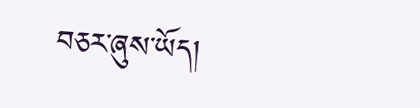བཅར་ཞུས་ཡོད།